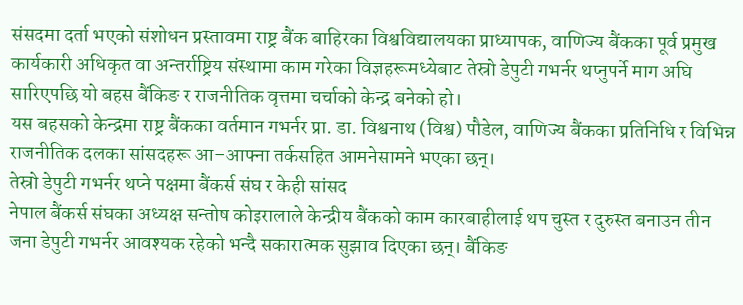संसदमा दर्ता भएको संशोधन प्रस्तावमा राष्ट्र बैंक बाहिरका विश्वविद्यालयका प्राध्यापक, वाणिज्य बैंकका पूर्व प्रमुख कार्यकारी अधिकृत वा अन्तर्राष्ट्रिय संस्थामा काम गरेका विज्ञहरूमध्येबाट तेस्रो डेपुटी गभर्नर थप्नुपर्ने माग अघि सारिएपछि यो बहस बैंकिङ र राजनीतिक वृत्तमा चर्चाको केन्द्र बनेको हो।
यस बहसको केन्द्रमा राष्ट्र बैंकका वर्तमान गभर्नर प्रा. डा. विश्वनाथ (विश्व) पौडेल, वाणिज्य बैंकका प्रतिनिधि र विभिन्न राजनीतिक दलका सांसदहरू आ–आफ्ना तर्कसहित आमनेसामने भएका छन्।
तेस्रो डेपुटी गभर्नर थप्ने पक्षमा बैंकर्स संघ र केही सांसद
नेपाल बैंकर्स संघका अध्यक्ष सन्तोष कोइरालाले केन्द्रीय बैंकको काम कारबाहीलाई थप चुस्त र दुरुस्त बनाउन तीन जना डेपुटी गभर्नर आवश्यक रहेको भन्दै सकारात्मक सुझाव दिएका छन्। बैंकिङ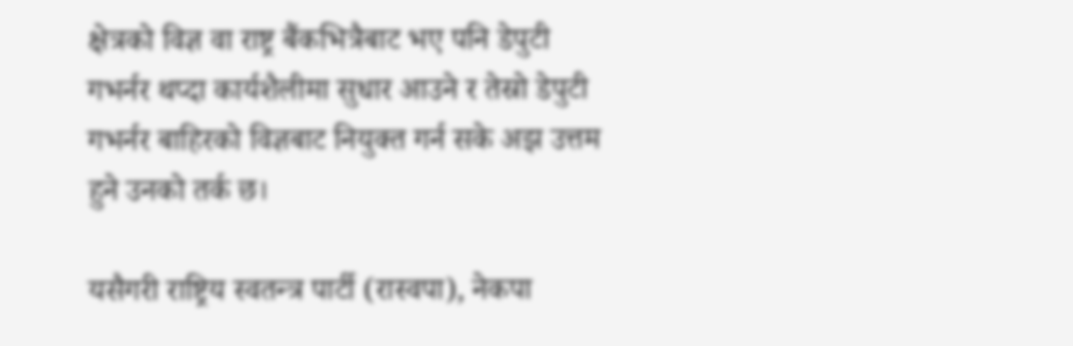क्षेत्रको विज्ञ वा राष्ट्र बैंकभित्रैबाट भए पनि डेपुटी गभर्नर थप्दा कार्यशैलीमा सुधार आउने र तेस्रो डेपुटी गभर्नर बाहिरको विज्ञबाट नियुक्त गर्न सके अझ उत्तम हुने उनको तर्क छ।

यसैगरी राष्ट्रिय स्वतन्त्र पार्टी (रास्वपा), नेकपा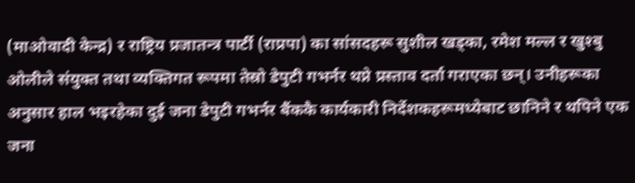(माओवादी केन्द्र) र राष्ट्रिय प्रजातन्त्र पार्टी (राप्रपा) का सांसदहरू सुशील खड्का, रमेश मल्ल र खुश्बु ओलीले संयुक्त तथा व्यक्तिगत रूपमा तेस्रो डेपुटी गभर्नर थप्ने प्रस्ताव दर्ता गराएका छन्। उनीहरूका अनुसार हाल भइरहेका दुई जना डेपुटी गभर्नर बैंककै कार्यकारी निर्देशकहरूमध्येबाट छानिने र थपिने एक जना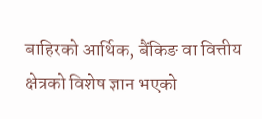बाहिरको आर्थिक, बैंकिङ वा वित्तीय क्षेत्रको विशेष ज्ञान भएको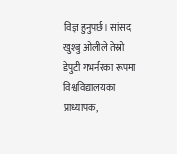विज्ञ हुनुपर्छ। सांसद खुश्बु ओलीले तेस्रो डेपुटी गभर्नरका रूपमा विश्वविद्यालयका प्राध्यापक,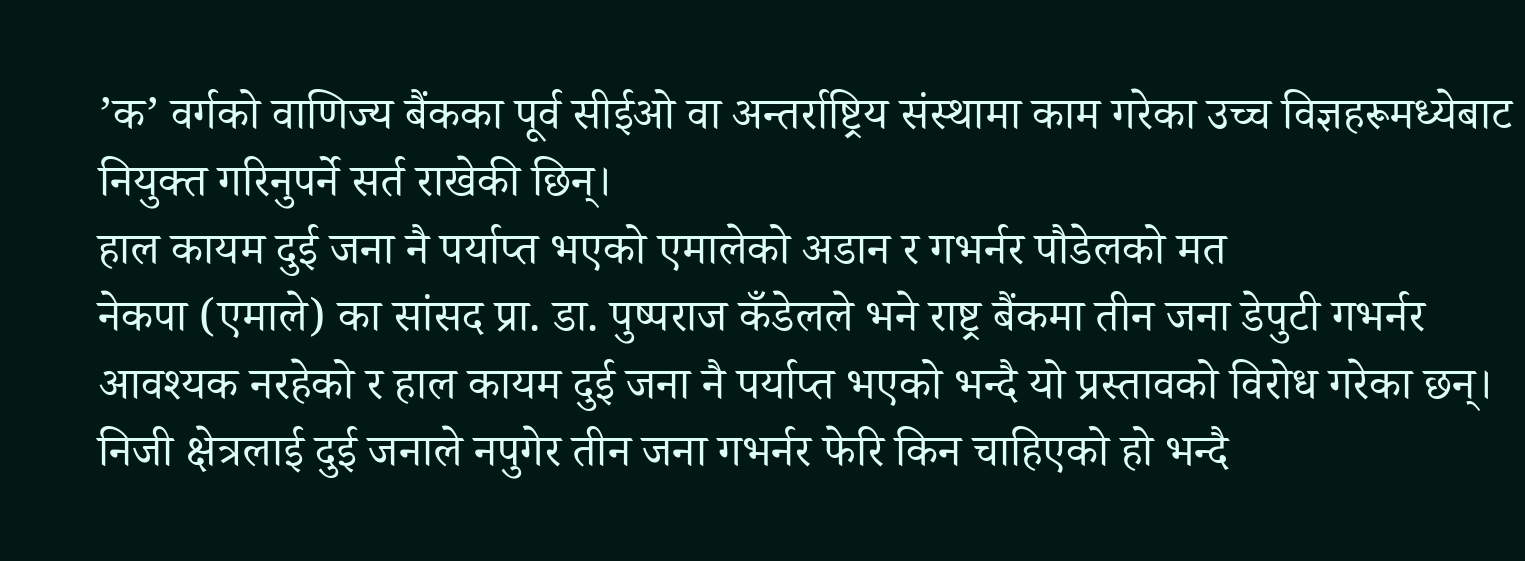’क’ वर्गको वाणिज्य बैंकका पूर्व सीईओ वा अन्तर्राष्ट्रिय संस्थामा काम गरेका उच्च विज्ञहरूमध्येबाट नियुक्त गरिनुपर्ने सर्त राखेकी छिन्।
हाल कायम दुई जना नै पर्याप्त भएको एमालेको अडान र गभर्नर पौडेलको मत
नेकपा (एमाले) का सांसद प्रा. डा. पुष्पराज कँडेलले भने राष्ट्र बैंकमा तीन जना डेपुटी गभर्नर आवश्यक नरहेको र हाल कायम दुई जना नै पर्याप्त भएको भन्दै यो प्रस्तावको विरोध गरेका छन्। निजी क्षेत्रलाई दुई जनाले नपुगेर तीन जना गभर्नर फेरि किन चाहिएको हो भन्दै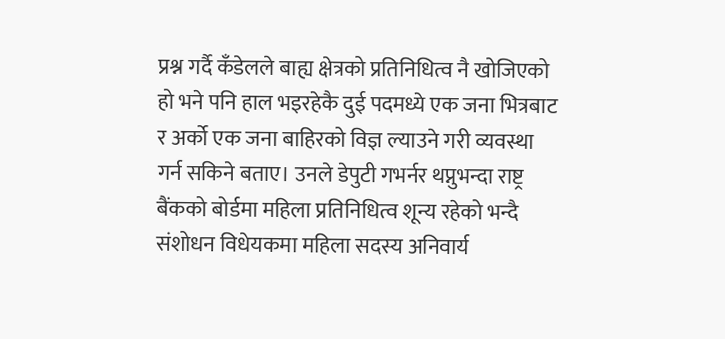प्रश्न गर्दै कँडेलले बाह्य क्षेत्रको प्रतिनिधित्व नै खोजिएको हो भने पनि हाल भइरहेकै दुई पदमध्ये एक जना भित्रबाट र अर्को एक जना बाहिरको विज्ञ ल्याउने गरी व्यवस्था गर्न सकिने बताए। उनले डेपुटी गभर्नर थप्नुभन्दा राष्ट्र बैंकको बोर्डमा महिला प्रतिनिधित्व शून्य रहेको भन्दै संशोधन विधेयकमा महिला सदस्य अनिवार्य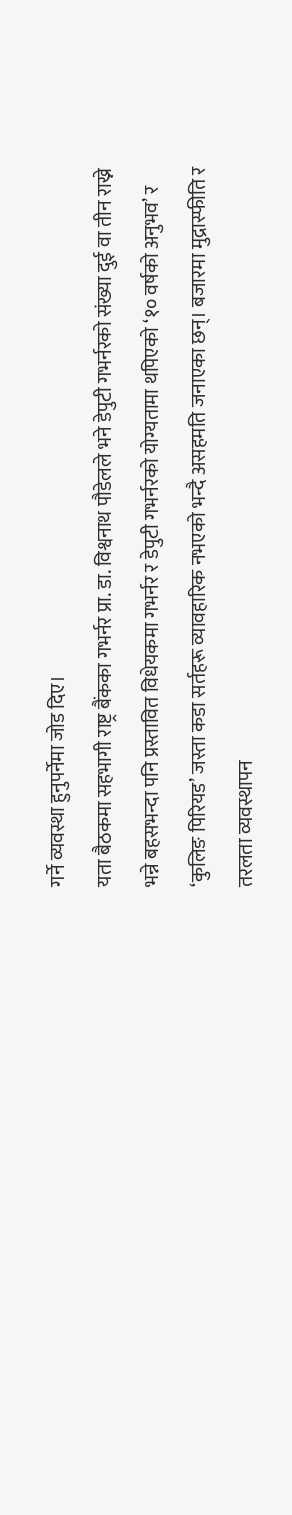गर्ने व्यवस्था हुनुपर्नेमा जोड दिए।
यता बैठकमा सहभागी राष्ट्र बैंकका गभर्नर प्रा. डा. विश्वनाथ पौडेलले भने डेपुटी गभर्नरको संख्या दुई वा तीन राख्ने भन्ने बहसभन्दा पनि प्रस्तावित विधेयकमा गभर्नर र डेपुटी गभर्नरको योग्यतामा थपिएको ‘१० वर्षको अनुभव’ र ‘कुलिङ पिरियड’ जस्ता कडा सर्तहरू व्यावहारिक नभएको भन्दै असहमति जनाएका छन्। बजारमा मुद्रास्फीति र तरलता व्यवस्थापन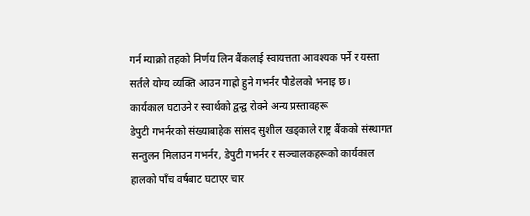गर्न म्याक्रो तहको निर्णय लिन बैंकलाई स्वायत्तता आवश्यक पर्ने र यस्ता सर्तले योग्य व्यक्ति आउन गाह्रो हुने गभर्नर पौडेलको भनाइ छ।
कार्यकाल घटाउने र स्वार्थको द्वन्द्व रोक्ने अन्य प्रस्तावहरू
डेपुटी गभर्नरको संख्याबाहेक सांसद सुशील खड्काले राष्ट्र बैंकको संस्थागत सन्तुलन मिलाउन गभर्नर, डेपुटी गभर्नर र सञ्चालकहरूको कार्यकाल हालको पाँच वर्षबाट घटाएर चार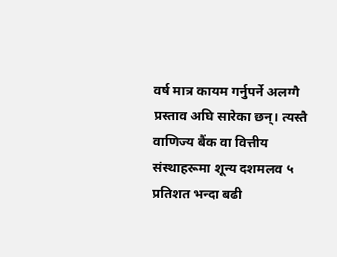वर्ष मात्र कायम गर्नुपर्ने अलग्गै प्रस्ताव अघि सारेका छन्। त्यस्तै वाणिज्य बैंक वा वित्तीय संस्थाहरूमा शून्य दशमलव ५ प्रतिशत भन्दा बढी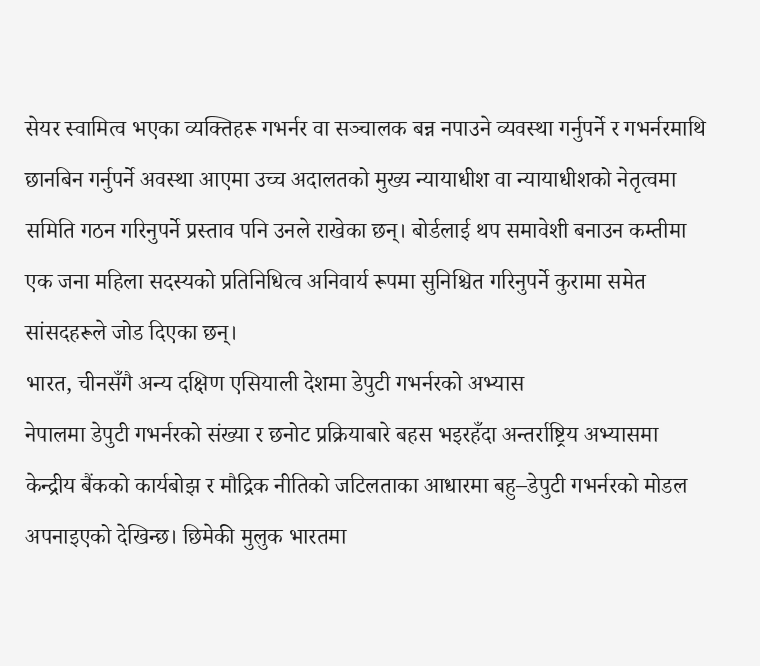सेयर स्वामित्व भएका व्यक्तिहरू गभर्नर वा सञ्चालक बन्न नपाउने व्यवस्था गर्नुपर्ने र गभर्नरमाथि छानबिन गर्नुपर्ने अवस्था आएमा उच्च अदालतको मुख्य न्यायाधीश वा न्यायाधीशको नेतृत्वमा समिति गठन गरिनुपर्ने प्रस्ताव पनि उनले राखेका छन्। बोर्डलाई थप समावेशी बनाउन कम्तीमा एक जना महिला सदस्यको प्रतिनिधित्व अनिवार्य रूपमा सुनिश्चित गरिनुपर्ने कुरामा समेत सांसदहरूले जोड दिएका छन्।
भारत, चीनसँगै अन्य दक्षिण एसियाली देशमा डेपुटी गभर्नरको अभ्यास
नेपालमा डेपुटी गभर्नरको संख्या र छनोट प्रक्रियाबारे बहस भइरहँदा अन्तर्राष्ट्रिय अभ्यासमा केन्द्रीय बैंकको कार्यबोझ र मौद्रिक नीतिको जटिलताका आधारमा बहु–डेपुटी गभर्नरको मोडल अपनाइएको देखिन्छ। छिमेकी मुलुक भारतमा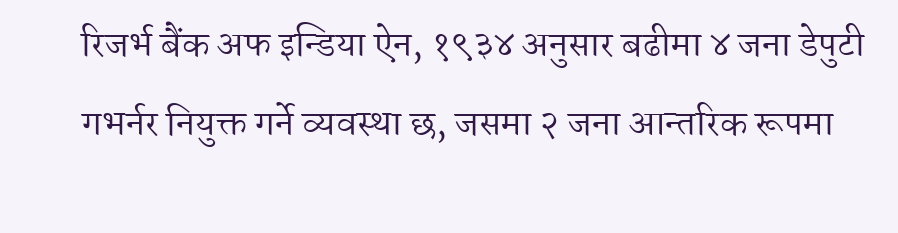रिजर्भ बैंक अफ इन्डिया ऐन, १९३४ अनुसार बढीमा ४ जना डेपुटी गभर्नर नियुक्त गर्ने व्यवस्था छ, जसमा २ जना आन्तरिक रूपमा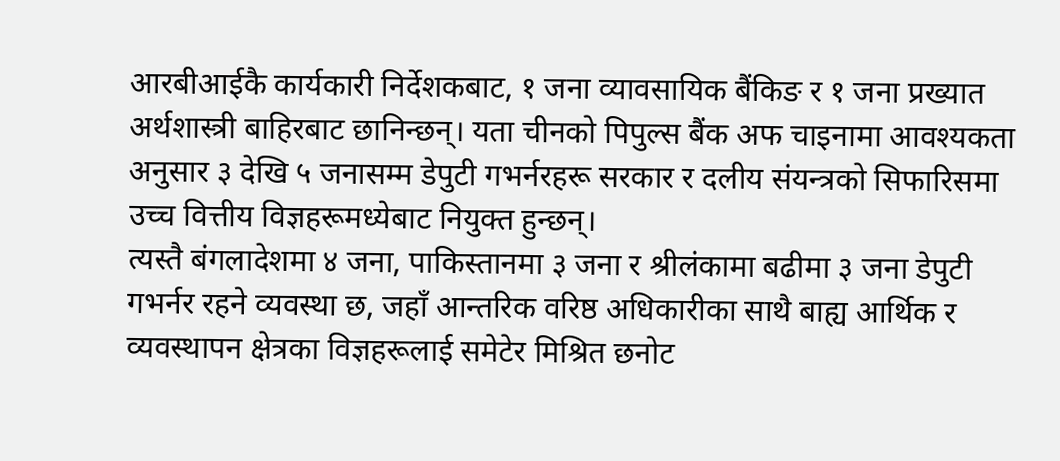आरबीआईकै कार्यकारी निर्देशकबाट, १ जना व्यावसायिक बैंकिङ र १ जना प्रख्यात अर्थशास्त्री बाहिरबाट छानिन्छन्। यता चीनको पिपुल्स बैंक अफ चाइनामा आवश्यकता अनुसार ३ देखि ५ जनासम्म डेपुटी गभर्नरहरू सरकार र दलीय संयन्त्रको सिफारिसमा उच्च वित्तीय विज्ञहरूमध्येबाट नियुक्त हुन्छन्।
त्यस्तै बंगलादेशमा ४ जना, पाकिस्तानमा ३ जना र श्रीलंकामा बढीमा ३ जना डेपुटी गभर्नर रहने व्यवस्था छ, जहाँ आन्तरिक वरिष्ठ अधिकारीका साथै बाह्य आर्थिक र व्यवस्थापन क्षेत्रका विज्ञहरूलाई समेटेर मिश्रित छनोट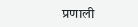प्रणाली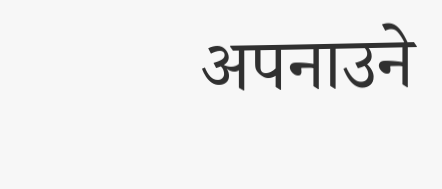अपनाउने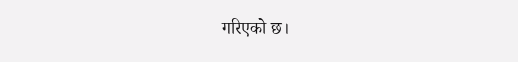गरिएको छ।